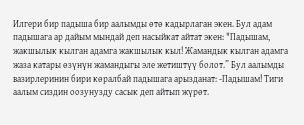Илгери бир падыша бир аалымды өтө кадырлаган экен. Бул адам падышага ар дайым мындай деп насыйкат айтат экен: "Падышам, жакшылык кылган адамга жакшылык кыл! Жамандык кылган адамга жаза катары өзүнүн жамандыгы эле жетиштүү болот.” Бул аалымды вазирлеринин бири көралбай падышага арызданат: -Падышам! Тиги аалым сиздин оозунузду сасык деп айтып жүрөт.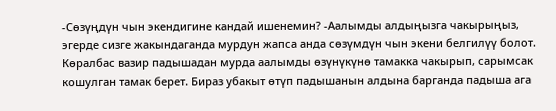-Сөзүңдүн чын экендигине кандай ишенемин? -Аалымды алдыңызга чакырыңыз, эгерде сизге жакындаганда мурдун жапса анда сөзүмдүн чын экени белгилүү болот. Көралбас вазир падышадан мурда аалымды өзүнүкүнө тамакка чакырып, сарымсак кошулган тамак берет. Бираз убакыт өтүп падышанын алдына барганда падыша ага